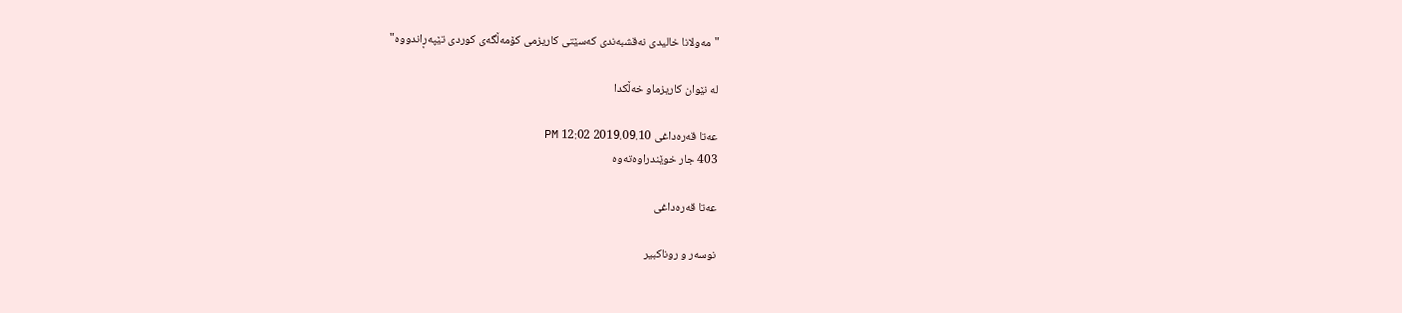"مه‌ولانا خالیدی نه‌قشبه‌ندی كه‌سێتی كاریزمی كۆمه‌ڵگه‌ى كوردی تێپه‌ڕاندووه"

له‌ نێوان كاریزما‌و خه‌ڵكدا

عه‌تا قه‌ره‌داغی 2019.09.10 12:02 PM
403 جار خوێندراوەتەوە

عه‌تا قه‌ره‌داغی

نوسه‌ر و روناكبیر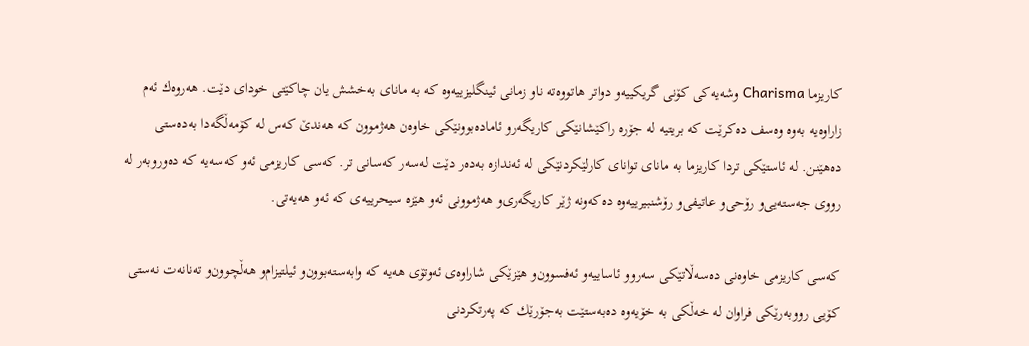كاریزما Charisma وشه‌یه‌كی كۆنی گریكییه‌و دواتر هاتووه‌ته‌ ناو زمانی ئینگلیزییه‌وه‌ كه‌ به‌ مانای به‌خشش یان چاكێتی خودای دێت. هه‌روه‌ك ئه‌م زاراوه‌یه‌ به‌وه‌ وه‌سف ده‌كرێت كه‌ بریتیه‌ له‌ جۆره‌ راكێشانێكی كاریگه‌رو ئاماده‌بوونێكی خاوه‌ن هه‌ژموون كه‌ هه‌ندێ كه‌س له‌ كۆمه‌ڵگه‌دا به‌ده‌ستی ده‌هێنن. له‌ ئاستێكی تردا كاریزما به‌ مانای توانای كارلێكردنێكی له‌ ئه‌ندازه‌ به‌ده‌ر دێت له‌سه‌ر كه‌سانی تر. كه‌سی كاریزمی ئه‌و كه‌سه‌یه‌ كه‌ ده‌وروبه‌ر له‌ رووی جه‌سته‌یی‌و رۆحی‌و عاتیفی‌و رۆشنبیرییه‌وه‌ ده‌كه‌ونه‌ ژێر كاریگه‌ری‌و هه‌ژموونی ئه‌و هێزه‌ سیحرییه‌ى كه‌ ئه‌و هه‌یه‌تی.

كه‌سی كاریزمی خاوه‌نی ده‌سه‌ڵاتێكی سه‌روو ئاساییه‌و ئه‌فسوون‌و هێزێكی شاراوه‌ى ئه‌وتۆی هه‌یه‌ كه‌ وابه‌سته‌بوون‌و ئیلتیزام‌و هه‌ڵچوون‌و ته‌نانه‌ت نه‌ستی كۆیی رووبه‌رێكی فراوان له‌ خه‌ڵكی به‌ خۆیه‌وه‌ ده‌به‌ستێت به‌جۆرێك كه‌ په‌رتكردنی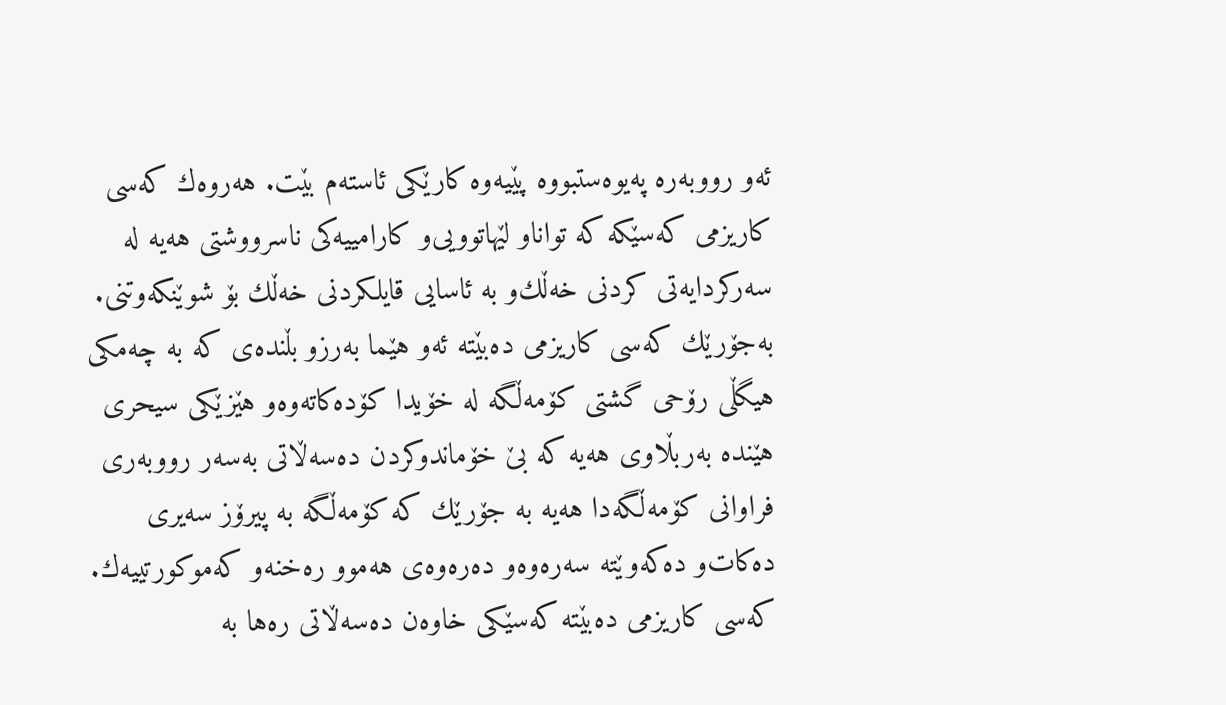ئه‌و رووبه‌ره‌ په‌یوه‌ستبووه‌ پێیه‌وه‌ كارێكی ئاسته‌م بێت. هه‌روه‌ك كه‌سی كاریزمی كه‌سێكه‌ كه‌ تواناو لێهاتوویی‌و كارامییه‌كی ناسرووشتی هه‌یه‌ له‌ سه‌ركردایه‌تی كردنی خه‌ڵك‌و به‌ ئاسایی قایلكردنی خه‌ڵك بۆ شوێنكه‌وتنی. به‌جۆرێك كه‌سی كاریزمی ده‌بێته‌ ئه‌و هێما به‌رزو بڵنده‌ی كه‌ به‌ چه‌مكی هیگڵی رۆحی گشتی كۆمه‌ڵگه‌ له‌ خۆیدا كۆده‌كاته‌وه‌و هێزێكی سیحری هێنده‌ به‌ربڵاوی هه‌یه‌ كه‌ بێ خۆماندوكردن ده‌سه‌ڵاتی به‌سه‌ر رووبه‌ری فراوانی كۆمه‌ڵگه‌دا هه‌یه‌ به‌ جۆرێك كه‌ كۆمه‌ڵگه‌ به‌ پیرۆز سه‌یری ده‌كات‌و ده‌كه‌وێته‌ سه‌ره‌وه‌و ده‌ره‌وه‌ى هه‌موو ره‌خنه‌و كه‌موكورتییه‌ك. كه‌سی كاریزمی ده‌بێته‌ كه‌سێكی خاوه‌ن ده‌سه‌ڵاتی ره‌ها به‌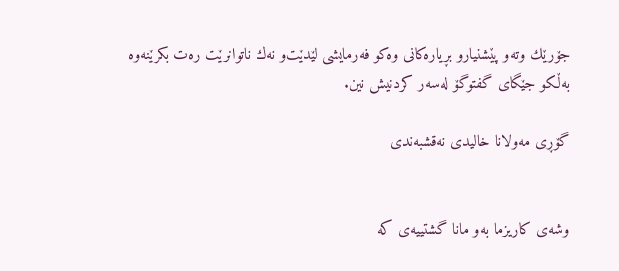جۆرێك وته‌و پێشنیارو بڕیاره‌كانی وه‌كو فه‌رمایشی لێدێت‌و نه‌ك ناتوانرێت ره‌ت بكرێنه‌وه‌ به‌ڵكو جێگای گفتوگۆ له‌سه‌ر كردنیش نین.

گۆڕی مەولانا خالیدی نەقشبەندی


وشه‌ى كاریزما به‌و مانا گشتییه‌ی كه‌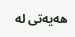هه‌یه‌تی له‌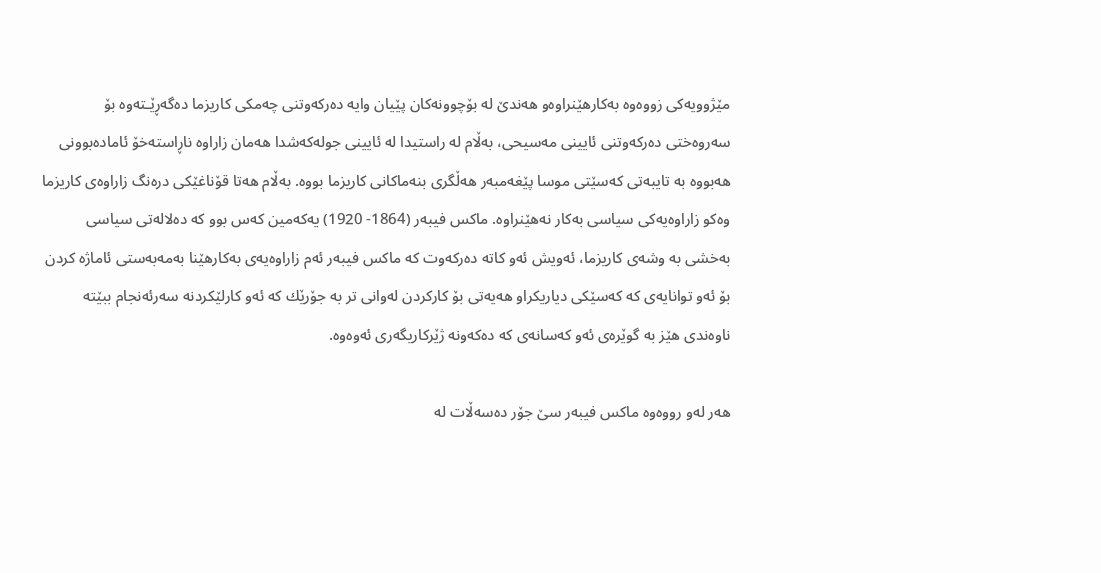مێژوویه‌كی زووه‌وه‌ به‌كارهێنراوه‌و هه‌ندێ له‌ بۆچوونه‌كان پێیان وایه‌ ده‌ركه‌وتنی چه‌مكی كاریزما ده‌گه‌ڕێـته‌وه‌ بۆ سه‌روه‌ختی ده‌ركه‌وتنی ئایینی مه‌سیحی، به‌ڵام له‌ راستیدا له‌ ئایینی جوله‌كه‌شدا هه‌مان زاراوه‌ ناڕاسته‌خۆ ئاماده‌بوونی هه‌بووه‌ به‌ تایبه‌تی كه‌سێتی موسا پێغه‌مبه‌ر هه‌ڵگری بنه‌ماكانی كاریزما بووه‌. به‌ڵام هه‌تا قۆناغێكی دره‌نگ زاراوه‌ى كاریزما وه‌كو زاراوه‌یه‌كی سیاسی به‌كار نه‌هێنراوه‌. ماكس فیبه‌ر (1864- 1920) یه‌كه‌مین كه‌س بوو كه‌ ده‌لاله‌تی سیاسی به‌خشی به‌ وشه‌ى كاریزما، ئه‌ویش ئه‌و كاته‌ ده‌ركه‌وت كه‌ ماكس فیبه‌ر ئه‌م زاراوه‌یه‌ی به‌كارهێنا به‌مه‌به‌ستی ئاماژه‌ كردن بۆ ئه‌و توانایه‌ى كه‌ كه‌سێكی دیاریكراو هه‌یه‌تی بۆ كاركردن له‌وانی تر به‌ جۆرێك كه‌ ئه‌و كارلێكردنه‌ سه‌رئه‌نجام ببێته‌ ناوه‌ندی هێز به‌ گوێره‌ى ئه‌و كه‌سانه‌ی كه‌ ده‌كه‌ونه‌ ژێركاریگه‌ری ئه‌وه‌وه‌.

هه‌ر له‌و رووه‌وه‌ ماكس فیبه‌ر سێ جۆر ده‌سه‌ڵات له‌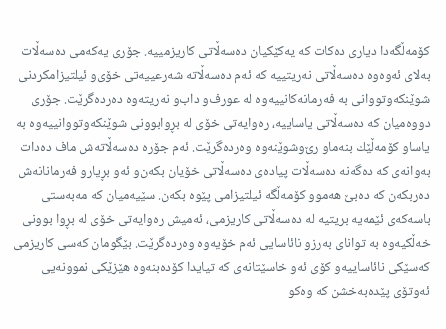كۆمه‌ڵگه‌دا دیاری ده‌كات كه‌ یه‌كێكیان ده‌سه‌ڵاتی كاریزمییه‌. جۆری یه‌كه‌می ده‌سه‌ڵات به‌لای ئه‌وه‌وه‌ ده‌سه‌ڵاتی نه‌ریتییه‌ كه‌ ئه‌م ده‌سه‌ڵاته‌ شه‌رعییه‌تی خۆی‌و ئیلتیزامكردنی شوێنكه‌وتووانی به‌ فه‌رمانه‌كانییه‌وه‌ له‌ عورف‌و داب‌و نه‌ریته‌وه‌ ده‌رده‌گرێت. جۆری دووه‌میان كه‌ ده‌سه‌ڵاتی یاساییه‌، ره‌وایه‌تی خۆی له‌ بڕوابوونی شوێنكه‌وتووانییه‌وه‌ به‌ یاساو كۆمه‌ڵێك بنه‌ماو رێ‌وشوێنه‌وه‌ وه‌رده‌گرێت. ئه‌م جۆره‌ ده‌سه‌ڵاته‌ش ماف ده‌دات به‌وانه‌ى كه‌ ده‌گه‌نه‌ ده‌سه‌ڵات پیاده‌ی ده‌سه‌ڵاتی خۆیان بكه‌ن‌و ئه‌و بڕیارو فه‌رمانانه‌ش ده‌ربكه‌ن كه‌ ده‌بێ هه‌موو كۆمه‌ڵگه‌ ئیلتیزامی پێوه‌ بكه‌ن. سێیه‌میان كه‌ مه‌به‌ستی باسه‌كه‌ى ئێمه‌یه‌ بریتیه‌ له‌ ده‌سه‌ڵاتی كاریزمی، ئه‌میش ره‌وایه‌تی خۆی له‌ بڕوا بوونی خه‌ڵكیه‌وه‌ به‌ توانای به‌رزو نائاسایی ئه‌م خۆیه‌وه‌ وه‌رده‌گرێت. بێگومان كه‌سی كاریزمی كه‌سێكی نائاساییه‌و كۆی ئه‌و خاسێتانه‌ى كه‌ تیایدا كۆده‌بنه‌وه‌ هێزێكی نموونه‌یی ئه‌وتۆی پێده‌به‌خشن كه‌ وه‌كو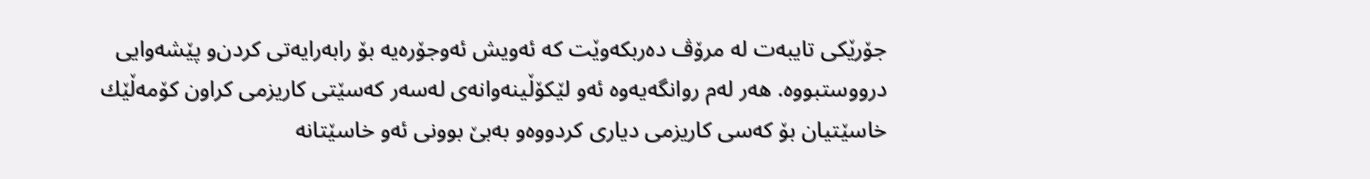جۆرێكی تایبه‌ت له‌ مرۆڤ ده‌ربكه‌وێت كه‌ ئه‌ویش ئه‌وجۆره‌یه‌ بۆ رابه‌رایه‌تی كردن‌و پێشه‌وایی درووستبووه‌. هه‌ر له‌م روانگه‌یه‌وه‌ ئه‌و لێكۆڵینه‌وانه‌ى له‌سه‌ر كه‌سێتی كاریزمی كراون كۆمه‌ڵێك خاسێتیان بۆ كه‌سی كاریزمی دیاری كردووه‌و به‌بێ بوونی ئه‌و خاسێتانه‌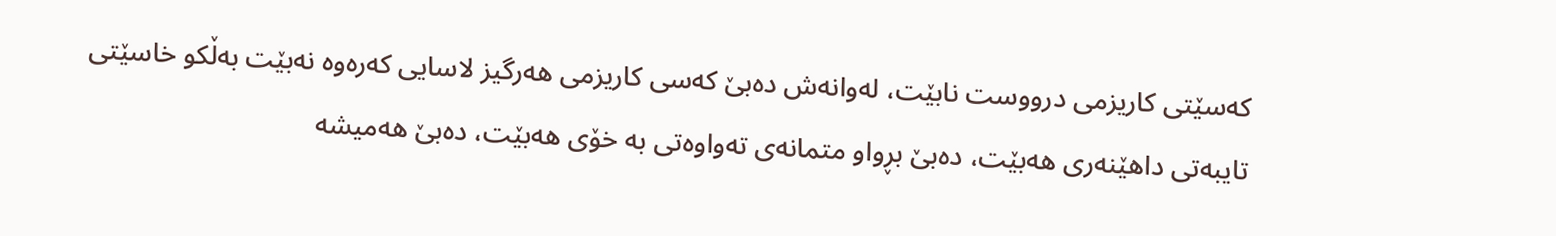كه‌سێتی كاریزمی درووست نابێت، له‌وانه‌ش ده‌بێ كه‌سی كاریزمی هه‌رگیز لاسایی كه‌ره‌وه‌ نه‌بێت به‌ڵكو خاسێتی تایبه‌تی داهێنه‌ری هه‌بێت، ده‌بێ بڕواو متمانه‌ى ته‌واوه‌تی به‌ خۆی هه‌بێت، ده‌بێ هه‌میشه‌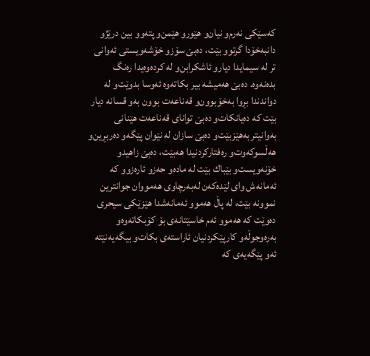كه‌سێكی نه‌رم‌و نیان‌و هێورو هێمن‌و پته‌وو بین درێژو دانبه‌خۆدا گرتوو بێت، ده‌بێ سۆزو خۆشه‌ویستی ئه‌وانی تر له‌ سیمایدا دیارو ئاشكرابن‌و له‌ كرده‌وه‌یدا ره‌نگ بده‌نه‌وه‌. ده‌بێ هه‌میشه‌ بیر بكاته‌وه‌ ئه‌وسا بدوێت‌و له‌ دواندندا بڕوا به‌خۆبوون‌و قه‌ناعه‌ت بوون به‌و قسانه‌ دیار بێت كه‌ ده‌یانكات‌و ده‌بێ توانای قه‌ناعه‌ت هێنانی به‌وانیتر به‌هێزبێت‌و ده‌بێ سازان له‌ نێوان پێگه‌و ده‌ربڕین‌و هه‌ڵسوكه‌وت‌و ره‌فتاركردنیدا هه‌بێت، ده‌بێ زاهیدو خۆنه‌ویست‌و بێباك بێت له‌ ماده‌و حه‌زو ئاره‌زوو كه‌ ئه‌مانه‌ش وای لێده‌كه‌ن له‌به‌رچاوی هه‌مووان جوانترین نموونه‌ بێت، له‌ پاڵ هه‌موو ئه‌مانه‌شدا هێزێكی سیحری ده‌وێت كه‌ هه‌موو ئه‌م خاسێتانه‌ى بۆ كۆبكاته‌وه‌و به‌ره‌وجوڵه‌و كارپێكردنیان ئاراسته‌ی بكات‌و بیگه‌یه‌نێته‌ ئه‌و پێگه‌یه‌ی كه‌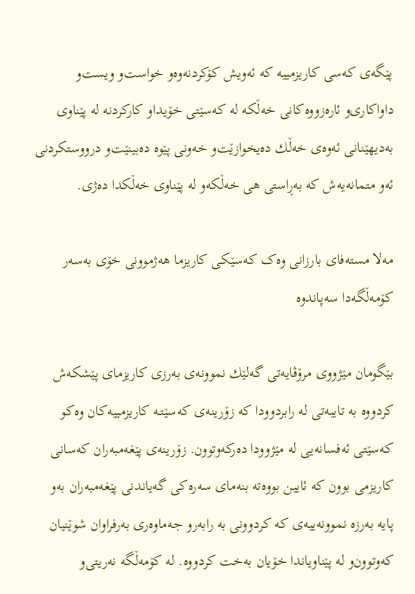پێگه‌ى كه‌سی كاریزمییه‌ كه‌ ئه‌ویش كۆكردنه‌وه‌و خواست‌و ویست‌و داواكاری‌و ئاره‌زووه‌كانی خه‌ڵكه‌ له‌ كه‌سێتی خۆیداو كاركردنه‌ له‌ پێناوی به‌دیهێنانی ئه‌وه‌ى خه‌ڵك ده‌یخوازێت‌و خه‌ونی پێوه‌ ده‌بینێت‌و درووستكردنی ئه‌و متمانه‌یه‌ش كه‌ به‌ڕاستی هی خه‌ڵكه‌و له‌ پێناوی خه‌ڵكدا ده‌ژی.

مه‌لا مسته‌فای بارزانی وەک کەسێکی کاریزما هه‌ژموونی خۆی بەسەر کۆمەڵگەدا سەپاندوە

بێگومان مێژووى مرۆڤایه‌تی گه‌لێك نموونه‌ى به‌رزی كاریزمای پێشكه‌ش كردووه‌ به‌ تایبه‌تی له‌ رابردوودا كه‌ زۆرینه‌ى كه‌سێتـه‌ كاریزمییه‌كان وه‌كو كه‌سێتی ئه‌فسانه‌یی له‌ مێژوودا ده‌ركه‌وتوون. زۆرینه‌ى پێغه‌مبه‌ران كه‌سانی كاریزمی بوون كه‌ ئایین بووه‌ته‌ بنه‌مای سه‌ره‌كی گه‌یاندنی پێغه‌مبه‌ران به‌و پایه‌ به‌رزه‌ نموونه‌ییه‌ی كه‌ كردوونی به‌ رابه‌ر‌و جه‌ماوه‌ری به‌رفراوان شوێنیان كه‌وتوون‌و له‌ پێناویاندا خۆیان به‌خت كردووه‌. له‌ كۆمه‌ڵگه‌ نه‌ریتی‌و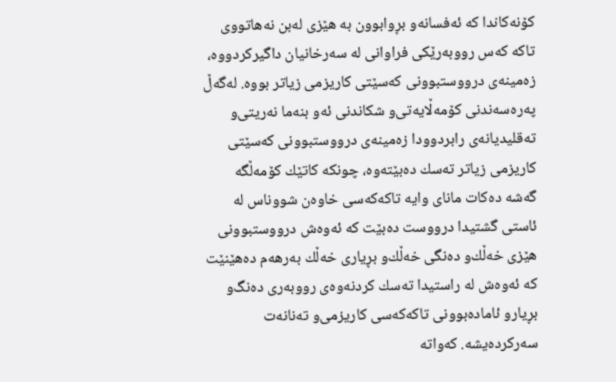كۆنه‌كاندا كه‌ ئه‌فسانه‌و بڕوابوون به‌ هێزی له‌بن نه‌هاتووی تاكه‌ كه‌س رووبه‌رێكی فراوانی له‌ سه‌رخانیان داگیركردووه‌، زه‌مینه‌ى درووستبوونی كه‌سێتی كاریزمی زیاتر بووه‌. له‌گه‌ڵ په‌ره‌سه‌ندنی كۆمه‌ڵایه‌تی‌و شكاندنی ئه‌و بنه‌ما نه‌ریتی‌و ته‌قلیدیانه‌ی رابردوودا زه‌مینه‌ى درووستبوونی كه‌سێتی كاریزمی زیاتر ته‌سك ده‌بێته‌وه‌، چونكه‌ كاتێك كۆمه‌ڵگه‌ گه‌شه‌ ده‌كات مانای وایه‌ تاكه‌كه‌سی خاوه‌ن شووناس له‌ ئاستی گشتیدا درووست ده‌بێت كه‌ ئه‌وه‌ش درووستبوونی هێزی خه‌ڵك‌و ده‌نگی خه‌ڵك‌و بڕیاری خه‌ڵك به‌رهه‌م ده‌هێنێت كه‌ ئه‌وه‌ش له‌ راستیدا ته‌سك كردنه‌وه‌ى رووبه‌ری ده‌نگ‌و بڕیارو ئاماده‌بوونی تاكه‌كه‌سی كاریزمی‌و ته‌نانه‌ت سه‌ركرده‌یشه‌. كه‌واته‌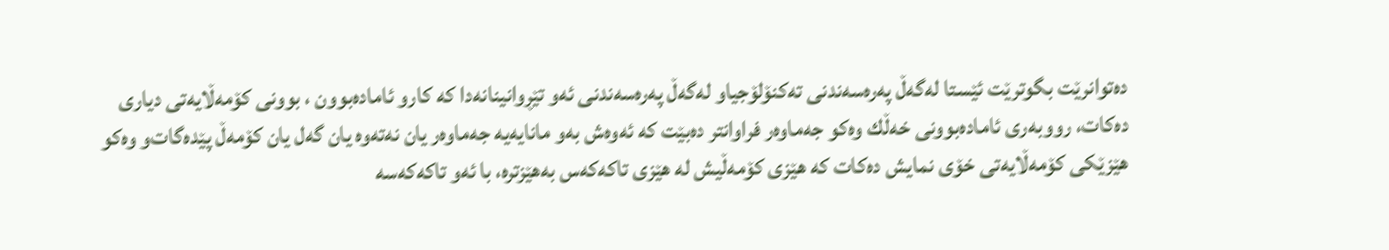ده‌توانرێت بگوترێت ئێستا له‌گه‌ڵ په‌ره‌سه‌ندنی ته‌كنۆلۆجیاو له‌گه‌ڵ په‌ره‌سه‌ندنی ئه‌و تێڕوانینانه‌دا كه‌ كارو ئاماده‌بوون ، بوونی كۆمه‌ڵایه‌تی دیاری ده‌كات، رووبه‌ری ئاماده‌بوونی خه‌ڵك وه‌كو جه‌ماوه‌ر فراوانتر ده‌بێت كه‌ ئه‌وه‌ش به‌و مانایه‌یه‌ جه‌ماوه‌ر یان نه‌ته‌وه‌ یان گه‌ل یان كۆمه‌ڵ پێده‌گات‌و وه‌كو هێزێكی كۆمه‌ڵایه‌تی خۆی نمایش ده‌كات كه‌ هێزی كۆمه‌ڵیش له‌ هێزی تاكه‌كه‌س به‌هێزتره‌، با ئه‌و تاكه‌كه‌سه‌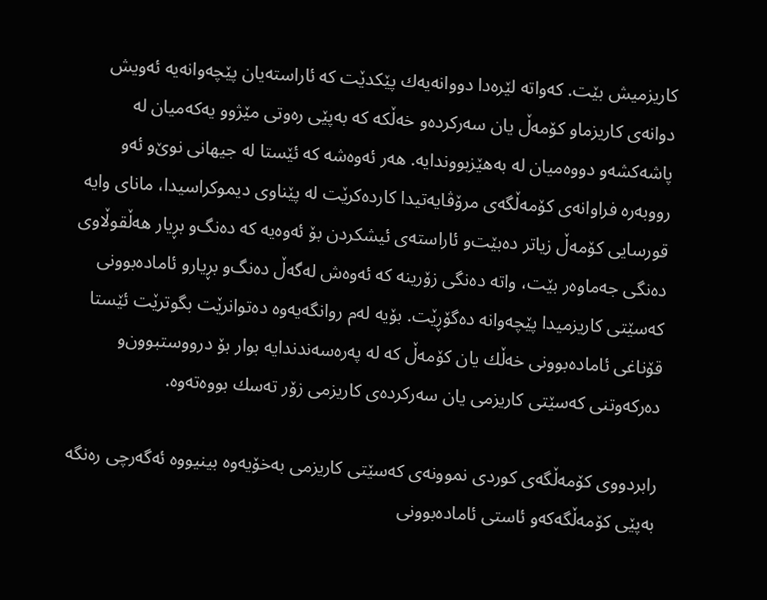كاریزمیش بێت. كه‌واته‌ لێره‌دا دووانه‌یه‌ك پێكدێت كه‌ ئاراسته‌یان پێچه‌وانه‌یه‌ ئه‌ویش دوانه‌ى كاریزما‌و كۆمه‌ڵ یان سه‌ركرده‌و خه‌ڵكه‌ كه‌ به‌پێی ره‌وتی مێژوو یه‌كه‌میان له‌ پاشه‌كشه‌و دووه‌میان له‌ به‌هێزبووندایه‌. هه‌ر ئه‌وه‌شه‌ كه‌ ئێستا له‌ جیهانی نوێ‌و ئه‌و رووبه‌ره‌ فراوانه‌ى كۆمه‌ڵگه‌ى مرۆڤایه‌تیدا كارده‌كرێت له‌ پێناوی دیموكراسیدا، مانای وایه‌ قورسایی كۆمه‌ڵ زیاتر ده‌بێت‌و ئاراسته‌ى ئیشكردن بۆ ئه‌وه‌یه‌ كه‌ ده‌نگ‌و بڕیار هه‌ڵقوڵاوی ده‌نگی جه‌ماوه‌ر بێت، واته‌ ده‌نگی زۆرینه‌ كه‌ ئه‌وه‌ش له‌گه‌ڵ ده‌نگ‌و بڕیارو ئاماده‌بوونی كه‌سێتی كاریزمیدا پێچه‌وانه‌ ده‌گۆڕێت. بۆیه‌ له‌م روانگه‌یه‌وه‌ ده‌توانرێت بگوترێت ئێستا قۆناغی ئاماده‌بوونی خه‌ڵك یان كۆمه‌ڵ كه‌ له‌ په‌ره‌سه‌ندندایه‌ بوار بۆ درووستبوون‌و ده‌ركه‌وتنی كه‌سێتی كاریزمی یان سه‌ركرده‌ی كاریزمی زۆر ته‌سك بووه‌ته‌وه‌.

رابردووی كۆمه‌ڵگه‌ى كوردی نموونه‌ى كه‌سێتی كاریزمی به‌خۆیه‌وه‌ بینیووه‌ ئه‌گه‌رچی ره‌نگه‌ به‌پێی كۆمه‌ڵگه‌كه‌و ئاستی ئاماده‌بوونی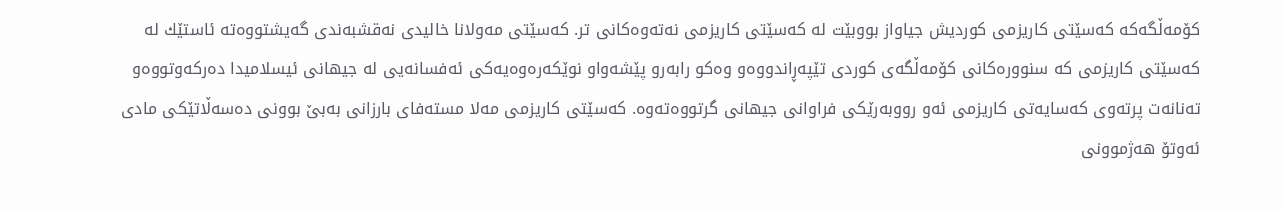كۆمه‌ڵگه‌كه‌ كه‌سێتی كاریزمی كوردیش جیاواز بووبێت له‌ كه‌سێتی كاریزمی نه‌ته‌وه‌كانی تر. كه‌سێتی مه‌ولانا خالیدی نه‌قشبه‌ندی گه‌یشتووه‌ته‌ ئاستێك له‌ كه‌سێتی كاریزمی كه‌ سنووره‌كانی كۆمه‌ڵگه‌ى كوردی تێپه‌ڕاندووه‌و وه‌كو رابه‌رو پێشه‌واو نوێكه‌ره‌وه‌یه‌كی ئه‌فسانه‌یی له‌ جیهانی ئیسلامیدا ده‌ركه‌وتووه‌و ته‌نانه‌ت پرته‌وی كه‌سایه‌تی كاریزمی ئه‌و رووبه‌رێكی فراوانی جیهانی گرتووه‌ته‌وه‌. كه‌سێتی كاریزمی مه‌لا مسته‌فای بارزانی به‌بێ بوونی ده‌سه‌ڵاتێكی مادی ئه‌وتۆ هه‌ژموونی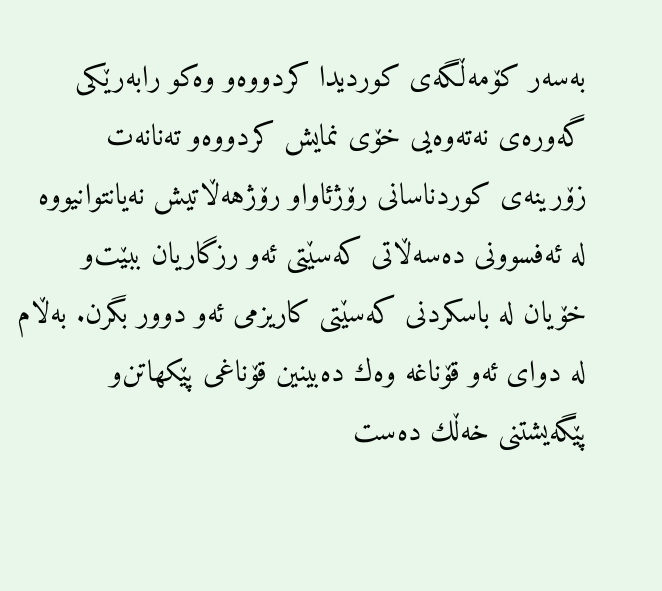به‌سه‌ر كۆمه‌ڵگه‌ى كوردیدا كردووه‌و وه‌كو رابه‌رێكی گه‌وره‌ی نه‌ته‌وه‌یی خۆی نمایش كردووه‌و ته‌نانه‌ت زۆرینه‌ى كوردناسانی رۆژئاواو رۆژهه‌ڵاتیش نه‌یانتوانیووه‌ له‌ ئه‌فسوونی ده‌سه‌ڵاتی كه‌سێتی ئه‌و رزگاریان ببێت‌و خۆیان له‌ باسكردنی كه‌سێتی كاریزمی ئه‌و دوور بگرن. به‌ڵام له‌ دوای ئه‌و قۆناغه‌ وه‌ك ده‌بینین قۆناغی پێكهاتن‌و پێگه‌یشتنی خه‌ڵك ده‌ست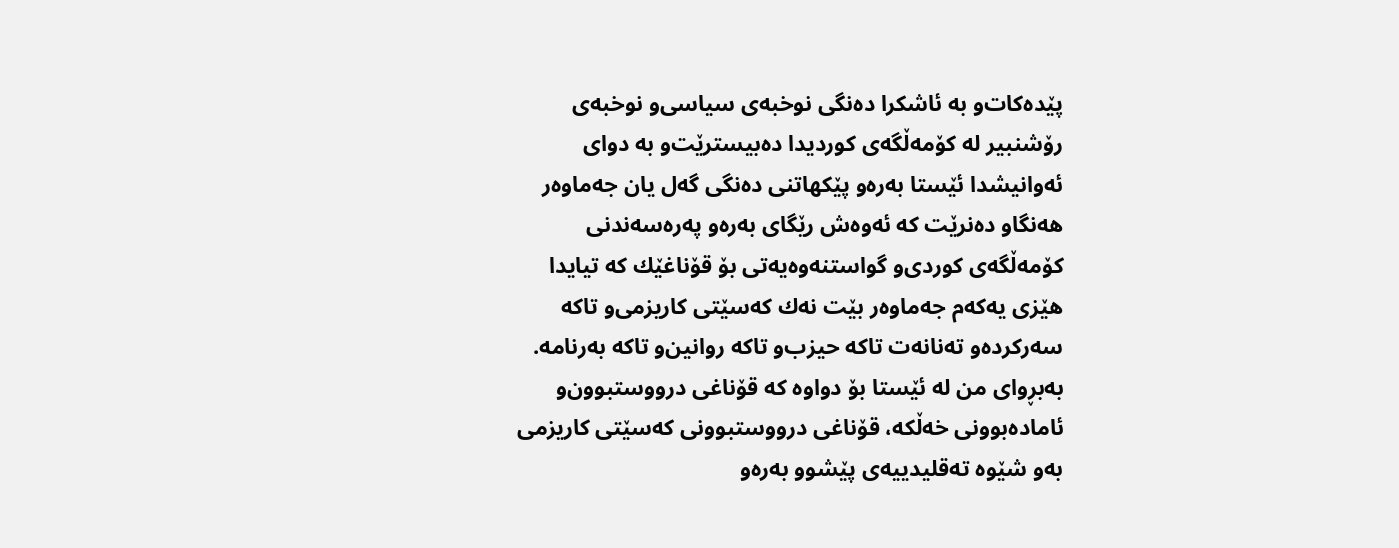پێده‌كات‌و به‌ ئاشكرا ده‌نگی نوخبه‌ی سیاسی‌و نوخبه‌ى رۆشنبیر له‌ كۆمه‌ڵگه‌ى كوردیدا ده‌بیسترێت‌و به‌ دوای ئه‌وانیشدا ئێستا به‌ره‌و پێكهاتنی ده‌نگی گه‌ل یان جه‌ماوه‌ر هه‌نگاو ده‌نرێت كه‌ ئه‌وه‌ش رێگای به‌ره‌و په‌ره‌سه‌ندنی كۆمه‌ڵگه‌ى كوردی‌و گواستنه‌وه‌یه‌تی بۆ قۆناغێك كه‌ تیایدا هێزی یه‌كه‌م جه‌ماوه‌ر بێت نه‌ك كه‌سێتی كاریزمی‌و تاكه‌ سه‌ركرده‌و ته‌نانه‌ت تاكه‌ حیزب‌و تاكه‌ روانین‌و تاكه‌ به‌رنامه‌. به‌بڕوای من له‌ ئێستا بۆ دواوه‌ كه‌ قۆناغی درووستبوون‌و ئاماده‌بوونی خه‌ڵكه‌، قۆناغی درووستبوونی كه‌سێتی كاریزمی به‌و شێوه‌ ته‌قلیدییه‌ى پێشوو به‌ره‌و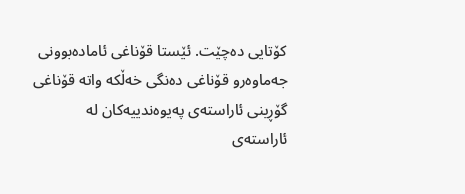كۆتایی ده‌چێت. ئێستا قۆناغی ئاماده‌بوونی جه‌ماوه‌رو قۆناغی ده‌نگی خه‌ڵكه‌ واته‌ قۆناغی گۆڕینی ئاراسته‌ی په‌یوه‌ندییه‌كان له‌ ئاراسته‌ی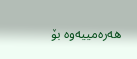هه‌ره‌مییه‌وه‌ بۆ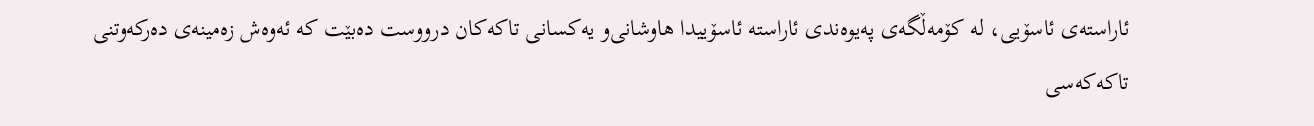ئاراسته‌ى ئاسۆیی، له‌ كۆمه‌ڵگه‌ی په‌یوه‌ندی ئاراسته‌ ئاسۆییدا هاوشانی‌و یه‌كسانی تاكه‌كان درووست ده‌بێت كه‌ ئه‌وه‌ش زه‌مینه‌ى ده‌ركه‌وتنی تاكه‌كه‌سی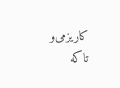كاریزمی‌و تاكه‌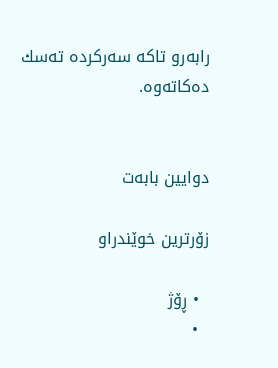رابه‌رو تاكه‌ سه‌ركرده‌ ته‌سك ده‌كاته‌وه‌.


دوایین بابەت

زۆرترین خوێندراو

  • ڕۆژ
  •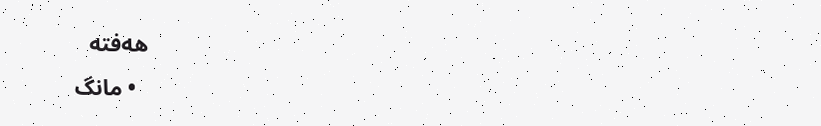هەفتە
  • مانگ